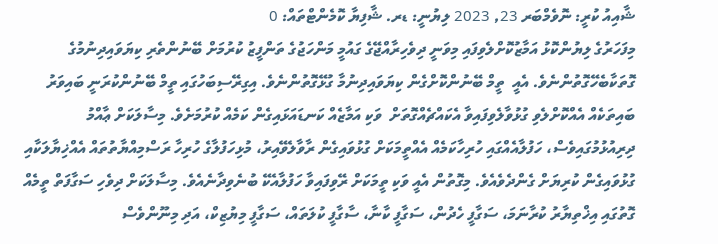ޝާއިއު ކުރީ: ނޮވެމްބަރ 23, 2023 ލިޔުނީ: ޑރ. ޝާފިޔާ ކޮމެންޓްތައް: 0
މިފަހަރުގެ ލިޔުންކޮޅު އަމާޒުކޮށްލެވިފައި މިވަނީ ދިވެހިރާއްޖޭގެ ގައުމީ މަންހަޖުގެ ތަންފީޒު ކުރުމަށް ބޭނުންތެރި ކިޔަވައިދިނުމުގެ ގޮތަކާބެހޭގޮތުންނެވެ. އެއީ  ތީމް ބޭނުންކޮށްގެން ކިޔަވައިދިނުމާ ގުޅޭގޮތުންނެވެ. އިގިރޭސިބަހުގައި ތީމް ބޭނުންކުރަނީ ބައިވަރު ބައިތަކެއް އެއްކޮށްލެވި ގުޅުވާލެވިފައިވާ އެކައްޗެއްގޮތަށް  ވަކި އަމާޒެއް ކަނޑައަޅައިގެން ކަމެއް ކުރުމަށެވެ. މިސާލަކަށް ޢާއްމު ދިރިއުޅުމުގައިވެސް، ހަފުލާއެއްގައި ހުރިހާކަމެއް އެއްތީމަކަށް ގުޅުވައިގެން ރާވާލެވޭއިރު، މުޅިހަފުލާގެ ހުރިހާ ރަސްމިއްޔާތުތައް އެއްޚިޔާލަކާއި ގުޅުވައިގެން ކުރިޔަށް ގެންދެވެއެވެ. މިގޮތުން އެއީ ވަކި ތީމަކަށް ރޭވިފައިވާ ހަފުލާއެކޭ ބުނެވިދާނެއެވެ. މިސާލަކަށް ދިވެހި ސަގާފަތް ތީމެއް ގޮތުގައި އިޚްތިޔާރު ކުރާނަމަ، ސަގާފީ ހެދުން، ސަގާފީ ކާނާ، ސާގާފީ ކުލަތައް، ސަގާފީ މިޔުޒިކް، އަދި މިނޫންވެސް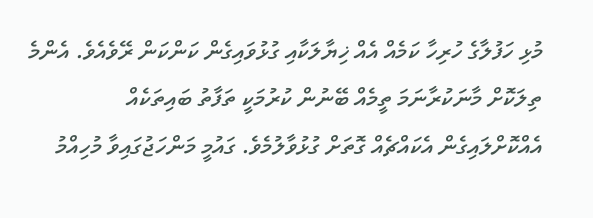މުޅި ހަފުލާގެ ހުރިހާ ކަމެއް އެއް ޚިޔާލަކާއި ގުޅުވައިގެން ކަންކަން ރޭވެއެވެ. އެންމެ ތިލަކޮށް މާނަކުރާނަމަ ތީމެއް ބޭނުން ކުރުމަކީ ތަފާތު ބައިތަކެއް އެއްކޮށްލައިގެން އެކައްޗެއް ގޮތަށް ގުޅުވާލުމެވެ. ގައުމީ މަންހަޖުގައިވާ މުހިއްމު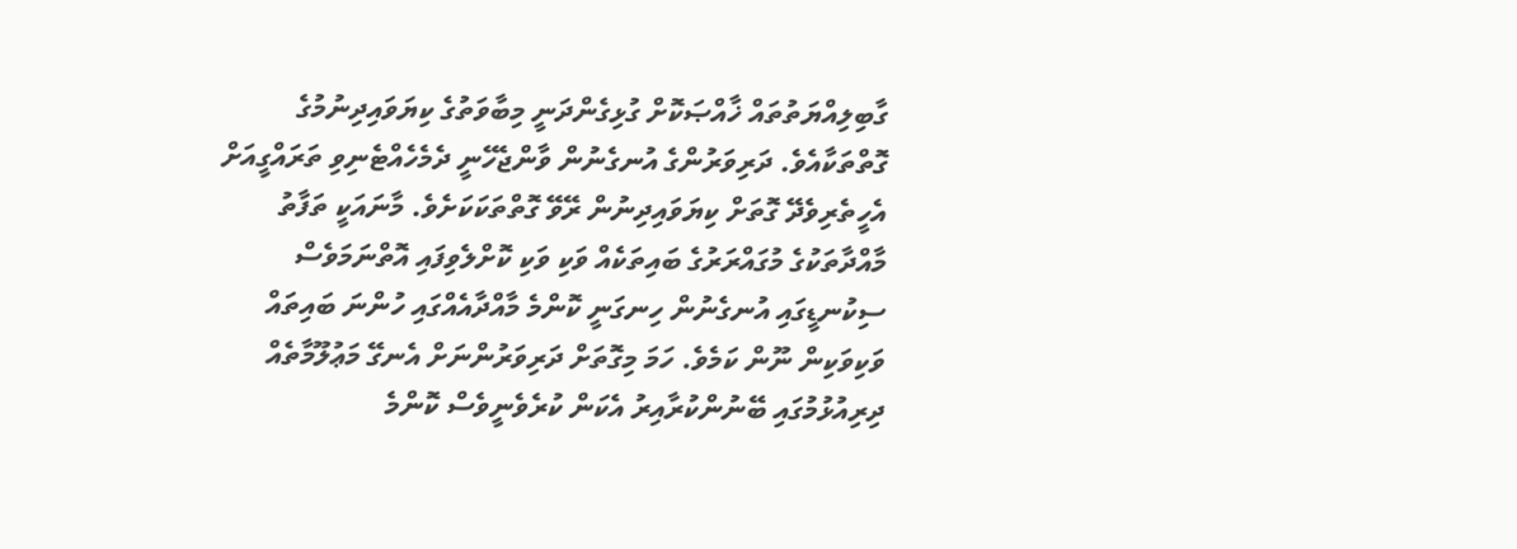ގާބިލިއްޔަތުތައް ޚާއްޞަކޮށް ގުޅިގެންދަނީ މިބާވަތުގެ ކިޔަވައިދިނުމުގެ ގޮތްތަކާއެވެ. ދަރިވަރުންގެ އުނގެނުން ވާންޖެހޭނީ ދެމެހެއްޓެނިވި ތަރައްގީއަށް އެހީތެރިވެދޭ ގޮތަށް ކިޔަވައިދިނުން ރޭވޭ ގޮތްތަކަކަށެވެ. މާނައަކީ ތަފާތު މާއްދާތަކުގެ މުގައްރަރުގެ ބައިތަކެއް ވަކި ވަކި ކޮށްލެވިފައި އޮތްނަމަވެސް ސިކުނޑީގައި އުނގެނުން ހިނގަނީ ކޮންމެ މާއްދާއެއްގައި ހުންނަ ބައިތައް ވަކިވަކިން ނޫން ކަމެވެ. ހަމަ މިގޮތަށް ދަރިވަރުންނަށް އެނގޭ މަޢުލޫމާތެއް ދިރިއުޅުމުގައި ބޭނުންކުރާއިރު އެކަން ކުރެވެނީވެސް ކޮންމެ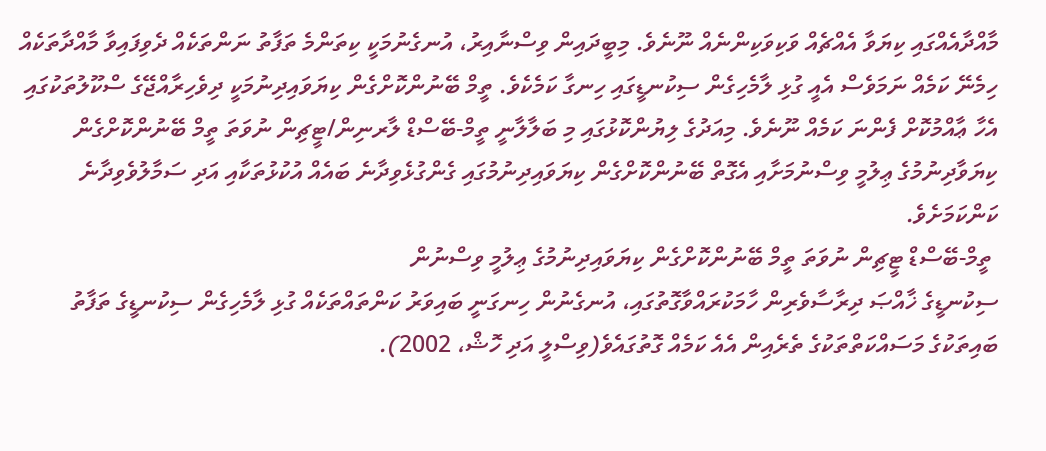މާއްދާއެއްގައި ކިޔަވާ އެއްޗެއް ވަކިވަކިންނެއް ނޫނެވެ. މިބީދައިން ވިސްނާއިރު، އުނގެނުމަކީ ކިތަންމެ ތަފާތު ނަންތަކެއް ދެވިފައިވާ މާއްދާތަކެއް ހިމެނޭ ކަމެއް ނަމަވެސް އެއީ ގުޅި ލާމެހިގެން ސިކުނޑީގައި ހިނގާ ކަމެކެވެ. ތީމް ބޭނުންކޮށްގެން ކިޔަވައިދިނުމަކީ ދިވެހިރާއްޖޭގެ ސްކޫލުތަކުގައި އެހާ ޢާއްމުކޮށް ފެންނަ ކަމެއް ނޫނެވެ. މިއަދުގެ ލިޔުންކޮޅުގައި މި ބަލާލާނީ ތީމް-ބޭސްޑް ލާރނިން/ޓީޗިން ނުވަތަ ތީމް ބޭނުންކޮށްގެން ކިޔަވާދިނުމުގެ ޢިލުމީ ވިސްނުމަށާއި އެގޮތް ބޭނުންކޮށްގެން ކިޔަވައިދިނުމުގައި ގެންގުޅެވިދާނެ ބައެއް އުކުޅުތަކާއި އަދި ސަމާލުވެވިދާނެ ކަންކަމަށެވެ.
 ތީމް-ބޭސްޑް ޓީޗިން ނުވަތަ ތީމް ބޭނުންކޮށްގެން ކިޔަވައިދިނުމުގެ ޢިލުމީ ވިސްނުން
ސިކުނޑީގެ ޚާއްޞަ ދިރާސާވެރިން ހާމަކުރައްވާގޮތުގައި، އުނގެނުން ހިނގަނީ ބައިވަރު ކަންތައްތަކެއް ގުޅި ލާމެހިގެން ސިކުނޑީގެ ތަފާތު ބައިތަކުގެ މަސައްކަތްތަކުގެ ތެރެއިން އެއެ ކަމެއް ގޮތުގައެވެ(ވިސްލީ އަދި ހޮޝް، 2002).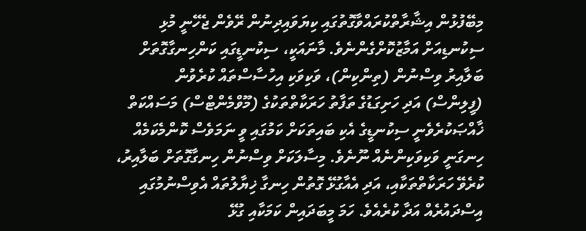މިބޭފުޅުން އިޝާރާތްކުރައްވާގޮތުގައި ކިޔަވައިދިނުން ރޭވެން ޖެހޭނީ މުޅި ސިކުނޑިއަށް އަމާޒުކޮށްގެންނެވެ. މާނައަކީ، ސިކުނޑީގައި ކަންހިނގާގޮތަށް ބަލާއިރު ވިސްނުން (ތިންކިން)، ވަކިވަކި އިހުސާސްތައް ކުރެވުން (ފީލިންސް) އަދި ހަށިގަޑުގެ ތަފާތު ހަރަކާތްތަކުގެ (މޫވްމެންޓްސް) މަސައްކަތް ޚާއްޞަކުރެވެނީ ސިކުނޑީގެ އެކި ބައިތަކަށް ކަމުގައި ވީ ނަމަވެސް ކޮންމެކަމެއް ހިނގަނީ ވަކިވަކިންނެއް ނޫނެވެ. މިސާލަކަށް ވިސްނުން ހިނގާގޮތަށް ބަލާއިރު، ކުރެވޭ ހަރަކާތްތަކާއި، އަދި އެއާގުޅޭ ގޮތުން ހިނގާ ޚިޔާލުތައް އެވިސްނުމުގައި އިސްދައުރެއް އަދާ ކުރެއެވެ. ހަމަ މީބަދައިން ކަމަކާއި ގުޅޭ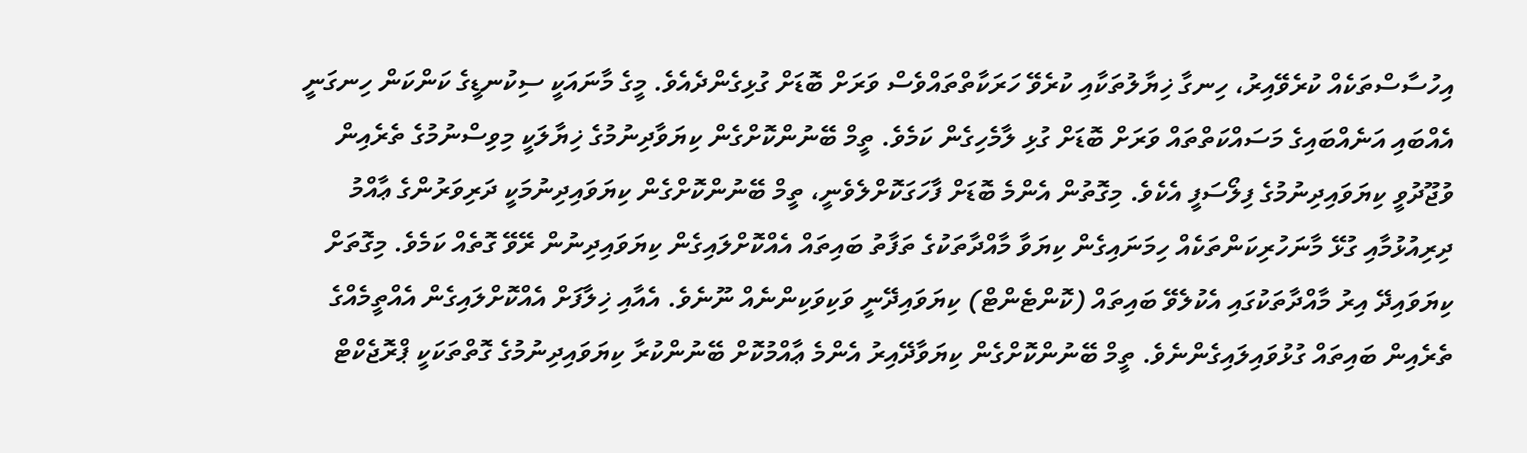އިހުސާސްތަކެއް ކުރެވޭއިރު، ހިނގާ ޚިޔާލުތަކާއި ކުރެވޭ ހަރަކާތްތައްވެސް ވަރަށް ބޮޑަށް ގުޅިގެންދެއެވެ. މީގެ މާނައަކީ ސިކުނޑީގެ ކަންކަން ހިނގަނީ އެއްބައި އަނެއްބައިގެ މަސައްކަތްތައް ވަރަށް ބޮޑަށް ގުޅި ލާމެހިގެން ކަމެވެ. ތީމް ބޭނުންކޮށްގެން ކިޔަވާދިނުމުގެ ޚިޔާލަކީ މިވިސްނުމުގެ ތެރެއިން ވުޖޫދުވީ ކިޔަވައިދިނުމުގެ ފިލޯސަފީ އެކެވެ. މިގޮތުން އެންމެ ބޮޑަށް ފާހަގަކޮށްލެވެނީ، ތީމް ބޭނުންކޮށްގެން ކިޔަވައިދިނުމަކީ ދަރިވަރުންގެ ޢާއްމު ދިރިއުޅުމާއި ގުޅޭ މާނަހުރިކަންތަކެއް ހިމަނައިގެން ކިޔަވާ މާއްދާތަކުގެ ތަފާތު ބައިތައް އެއްކޮށްލައިގެން ކިޔަވައިދިނުން ރޭވޭ ގޮތެއް ކަމެވެ. މިގޮތަށް ކިޔަވައިދޭ އިރު މާއްދާތަކުގައި އެކުލެވޭ ބައިތައް (ކޮންޓެންޓް) ކިޔަވައިދޭނީ ވަކިވަކިންނެއް ނޫނެވެ. އެއާއި ޚިލާފަށް އެއްކޮށްލައިގެން އެއްތީމެއްގެ ތެރެއިން ބައިތައް ގުޅުވައިލައިގެންނެވެ. ތީމް ބޭނުންކޮށްގެން ކިޔަވާދޭއިރު އެންމެ ޢާއްމުކޮށް ބޭނުންކުރާ ކިޔަވައިދިނުމުގެ ގޮތްތަކަކީ ޕްރޮޖެކްޓް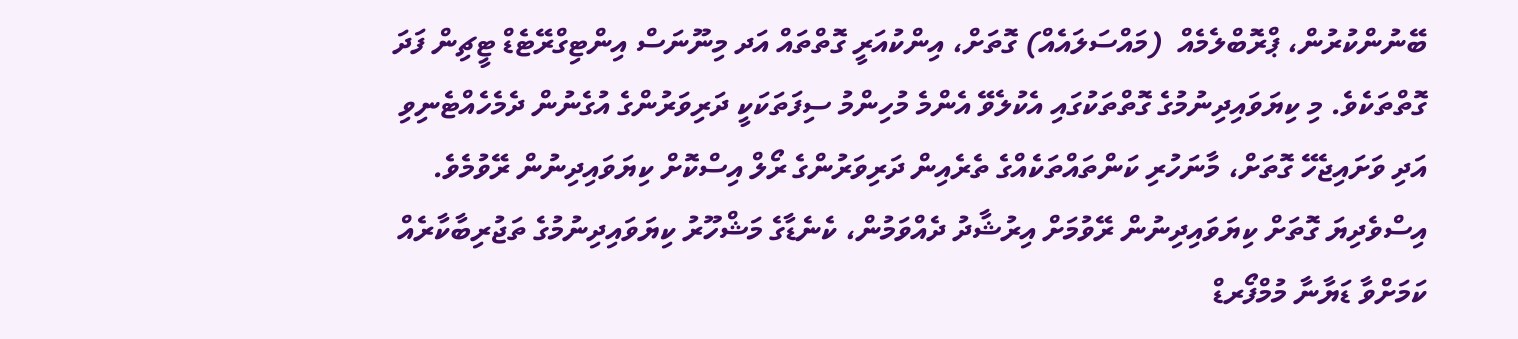ބޭނުންކުރުން، ޕްރޮބްލެމެއް  (މައްސަލައެއް) ގޮތަށް، އިންކުއަރީ ގޮތްތައް އަދ މިނޫނަސް އިންޓިގްރޭޓެޑް ޓީޗިން ފަދަ ގޮތްތަކެވެ. މި ކިޔަވައިދިނުމުގެ ގޮތްތަކުގައި އެކުލެވޭ އެންމެ މުހިންމު ސިފަތަކަކީ ދަރިވަރުންގެ އުގެނުން ދެމެހެއްޓެނިވި އަދި ވަށައިޖެހޭ ގޮތަށް، މާނަހުރި ކަންތައްތަކެއްގެ ތެރެއިން ދަރިވަރުންގެ ރޯލް އިސްކޮށް ކިޔަވައިދިނުން ރޭވުމެވެ.
އިސްވެދިޔަ ގޮތަށް ކިޔަވައިދިނުން ރޭވުމަށް އިރުޝާދު ދެއްވަމުން، ކެނެޑާގެ މަޝްހޫރު ކިޔަވައިދިނުމުގެ ތަޖުރިބާކާރެއް ކަމަށްވާ ޑަޔާނާ މުމްފޯރޑް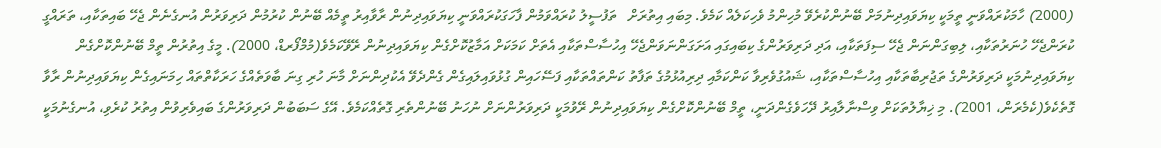(2000) ހާމަކުރައްވަނީ ތީމަކީ ކިޔަވައިދިނުމަށް ބޭނުންކުރެވޭ މުހިންމު ވެހިކަލެއް ކަމެވެ. މިބައި އިތުރަށް   ތަފުސީލު ކުރައްވަމުން ފާހަގަކުރައްވަނީ ކިޔަވައިދިނުން ރާވާއިރު ތީމެއް ބޭނުން ކުރުމުން ދަރިވަރުން އުނގެނެން ޖެހޭ ބައިތަކާއި، ތަރައްގީ ކުރަންޖެހޭ ހުނަރުތަކާއި، ލިބިގަންނަން ޖެހޭ ސިފަތަކާއި، އަދި ދަރިވަރުންގެ ކިބައިގައި އަށަގަންނަވަންޖެހޭ އިހުސާސްތަކާއި އެތަށް ކަމަކަށް އަމާޒުކޮށްގެން ކިޔަވައިދިނުން ރޭވޭކަމެވެ(މުމްފޯރޑް، 2000). މީގެ އިތުރުން ތީމް ބޭނުންކޮށްގެން ކިޔަވައިދިނުމަކީ ދަރިވަރުންގެ ތަޖުރިބާތަކާއި އިހުސާސްތަކާއި، ޝައުގުވެރިވާ ކަންކަމާއި ދިރިއުޅުމުގެ ތަފާތު ކަންތައްތަކާއި ފަސޭހައިން ގުޅުވައިލައިގެން ގެންދެވޭ އެކުދިންނަށް މާނަ ހުރި ގިނަ ބާވަތެއްގެ ހަރަކާތްތައް ހިމަނައިގެން ކިޔަވައިދިނުން ރާވާ ގޮތެކެވެ(ކެމެރަން، 2001). މި ޚިޔާލުތަކަށް ވިސްނާލާއިރު ދޭހަވެގެންދަނީ، ތީމް ބޭނުންކޮށްގެން ކިޔަވައިދިނުން ރޭވުމަކީ ދަރިވަރުންނަށް ނުހަނު ބޭނުންތެރި ގޮތެއްކަމެވެ. އޭގެ ސަބަބުން ދަރިވަރުންގެ ބައިވެރިވުން އިތުރު ކުރެވި، އުނގެނުމަކީ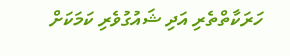ހަރަކާތްތެރި އަދި ޝައުގުވެރި ކަމަކަށް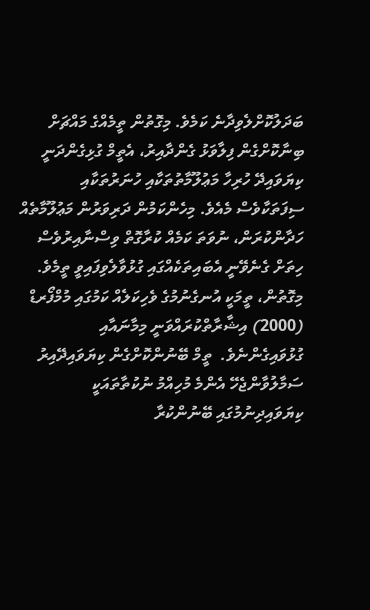ބަދަލުކޮށްލެވިދާނެ ކަމެވެ. މިގޮތުން ތީމެއްގެ މައްޗަށް ބިނާކޮށްގެން ފިލާވަޅު ގެންދާއިރު، އެތީމް ގުޅިގެންދަނީ ކިޔަވައިދޭ ހުރިހާ މަޢުލޫމާތުތަކާއި ހުނަރުތަކާއި ސިފަތަކާވެސް މެއެވެ. މިހެންކަމުން ދަރިވަރުން މަޢުލޫމާތެއް ހަދާންކުރަން، ނުވަތަ ކަމެއް ކުރާގޮތް ވިސްނާއިރުވެސް ހިތަށް ގެނެވޭނީ އެބައިތަކެއްގައި ގުޅުވާލެވިފައިވީ ތީމެވެ. މިގޮތުން، ތީމަކީ އުނގެނުމުގެ ވެހިކަލެއް ކަމުގައި މުމްފޯރޑް (2000) އިޝާރާތްކުރައްވަނީ މިމާނައާއި ގުޅުވައިގެންނެވެ.  ތީމް ބޭނުންކޮށްގެން ކިޔަވައިދޭއިރު ސަމާލުވާންޖެހޭ އެންމެ މުހިއްމު ނުކުތާތައަކީ ކިޔަވައިދިނުމުގައި ބޭނުންކުރާ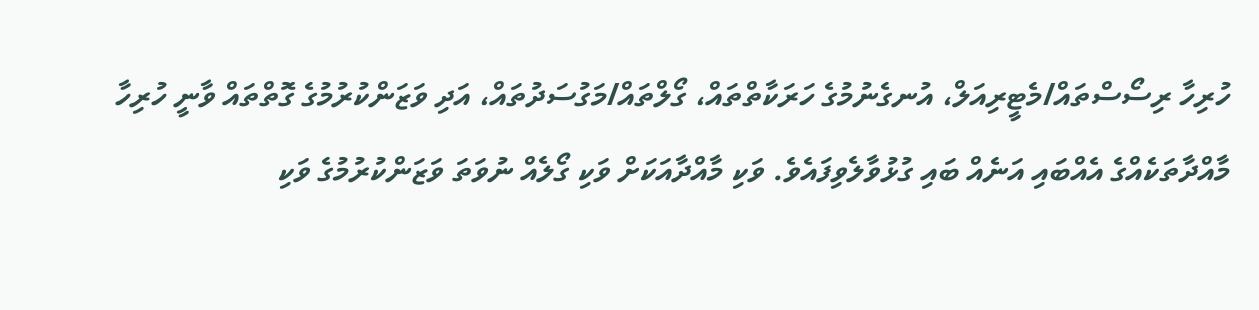ހުރިހާ ރިސޯސްތައް/މެޓީރިއަލް، އުނގެނުމުގެ ހަރަކާތްތައް، ގޯލްތައް/މަގުސަދުތައް، އަދި ވަޒަންކުރުމުގެ ގޮތްތައް ވާނީ ހުރިހާ މާއްދާތަކެއްގެ އެއްބައި އަނެއް ބައި ގުޅުވާލެވިފައެވެ. ވަކި މާއްދާއަކަށް ވަކި ގޯލެއް ނުވަތަ ވަޒަންކުރުމުގެ ވަކި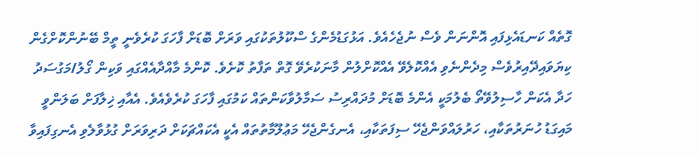ގޮތެއް ކަނޑައެޅިފައި އޮންނަން ވެސް ނުޖެހެއެވެ. އަޅުގަޑުމެންގެ ސްކޫލުތަކުގައި ވަރަށް ބޮޑަށް ފާހަގަ ކުރެވެނީ ތީމް ބޭނުންކޮށްގެން ކިޔަވައިދޭއިރުވެސް މިދެންނެވި އެއްކޮލެވޭ އެއްކޮށްލުން މާނަކުރެވޭ ގޮތް ތަފާތު ކޮށެވެ. ކޮންމެ މާއްދާއެއްގައި ވަކިން ގޯލު/މަގުސަދު ހަދާ އެކަން ހާސިލުވޭތޯ ބެލުމަކީ އެންމެ ބޮޑަށް މުދައްރިސު ސަމާލުވާކަންތައް ކަމުގައި ފާހަގަ ކުރެވެއެވެ. އެއާއި ޚިލާފަށް ބަލަންވީ މައިގަޑު ހުނަރުތަކާއި، ހަރުލައްވަންޖެހޭ ސިފަތަކާއި، އެނގެންޖެހޭ މަޢުލޫމާތުތައް އެކީ އެކައްޗަކަށް ދަރިވަރަށް ގުޅުވާލެވި އެނގިފައިވާ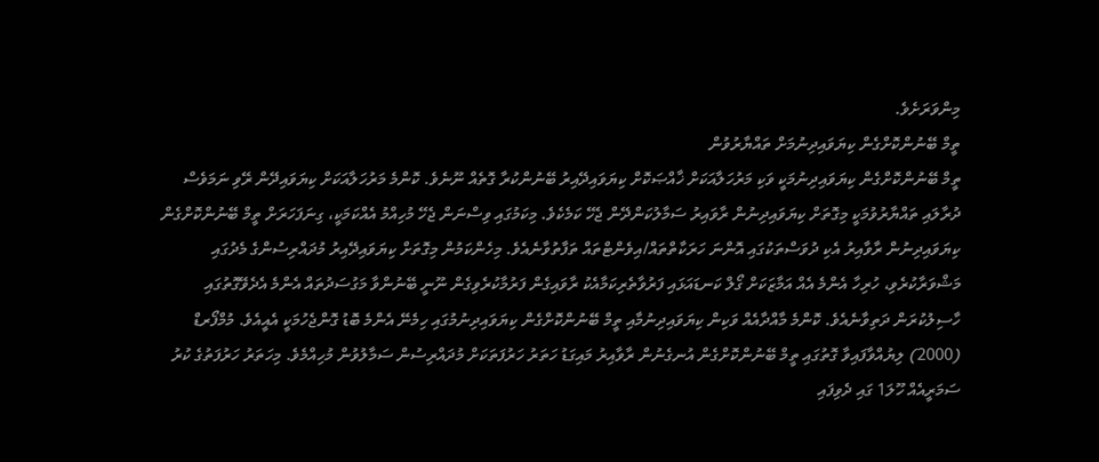މިންވަރަށެވެ.
ތީމް ބޭނުންކޮށްގެން ކިޔަވައިދިނުމަށް ތައްޔާރުވުން
ތީމް ބޭނުންކޮށްގެން ކިޔަވައިދިނުމަކީ ވަކި މަރުހަލާއަކަށް ޚާއްޞަކޮށް ކިޔަވައިދޭއިރު ބޭނުންކުރާ ގޮތެއް ނޫނެވެ. ކޮންމެ މަރުހަލާއަކަށް ކިޔަވައިދޭން ރޭވި ނަމަވެސް ދުރާލައި ތައްޔާރުވުމަކީ މިގޮތަށް ކިޔަވައިދިނުން ރާވައިރު ސަމާލުކަންދޭން ޖެހޭ ކަމެކެވެ. މިކަމުގައި ވިސްނަން ޖެހޭ މުހިއްމު އެއްކަމަކީ، ގިނަފަހަރަށް ތީމް ބޭނުންކޮށްގެން ކިޔަވައިދިނުން ރާވާއިރު އެކި ދުވަސްތަކުގައި އޮންނަ ހަރަކާތްތައް/އިވެންޓްތައް ތަފާތުވާނެއެވެ. މިހެންކަމުން މިގޮތަށް ކިޔަވައިދޭއިރު މުދައްރިސުންގެ މެދުގައި މަޝްވަރާކުރެވި، ހުރިހާ އެންމެ އެއް އަމާޒަކަށް ގޯލް ކަނޑައަޅައި ފަރުވާތެރިކަމާއެކު ރާވައިގެން ފަރުމާކުރެވިގެން ނޫނީ ބޭނުންވާ މަގުސަދުތައް އެންމެ އެދެވޭގޮތުގައި ހާސިލުކުރަން ދަތިވާނެއެވެ. ކޮންމެ މާއްދާއެއް ވަކިން ކިޔަވައިދިނުމާއި ތީމް ބޭނުންކޮށްގެން ކިޔަވައިދިނުމުގައި ހިމެނޭ އެންމެ ބޮޑު ގޮންޖެހުމަކީ އެއީއެވެ. މުމްފޯރޑް (2000) ލިޔުއްވާފައިވާ ގޮތުގައި ތީމް ބޭނުންކޮށްގެން އުނގެނުން ރާވާއިރު މައިގަޑު ހަތަރު ހަރުފަތަކަށް މުދައްރިސުން ސަމާލުވުން މުހިއްމެވެ. މިހަތަރު ހަރުފަތުގެ ކުރު ސަމަރީއެއް ހޫލަ1 ގައި ދެވިފައި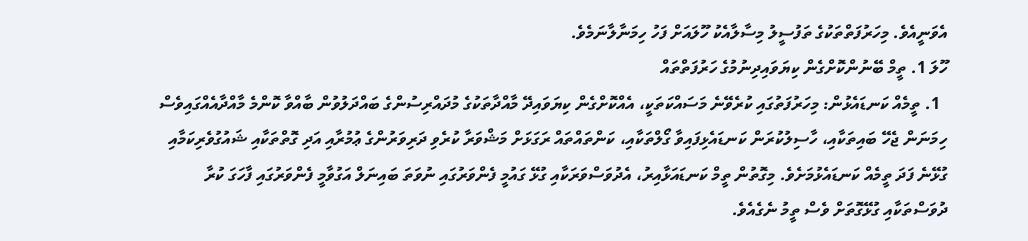އެވަނީއެވެ. މިހަރުފަތްތަކުގެ ތަފުސީލު މިސާލާއެކު ހޫލައަށް ފަހު ހިމަނާލާނަމެވެ.
ހޫލަ 1. ތީމް ބޭނުންކޮށްގެން ކިޔަވައިދިނުމުގެ ހަރުފަތްތައް
  1. ތީމެއް ކަނޑައެޅުން: މިހަރުފަތުގައި ކުރެވޭނެ މަސައްކަތަކީ، އެއްކޮށްގެން ކިޔަވައިދޭ މާއްދާތަކުގެ މުދައްރިސުންގެ ބައްދަލުވުން ބާއްވާ ކޮންމެ މާއްދާއެއްގައިވެސް ހިމަނަން ޖެހޭ ބައިތަކާއި، ހާސިލުކުރަން ކަނޑައެޅިފައިވާ ގޯލްތަކާއި، ކަންތައްތައް ރަގަޅަށް މަޝްވަރާ ކުރެވި ދަރިވަރުންގެ ޢުމުރާއި އަދި ގޮތްތަކާއި ޝައުގުވެރިކަމާއި ގުޅޭނެ ފަދަ ތީމެއް ކަނޑައެޅުމަށެވެ. މިގޮތުން ތީމް ކަނޑައަޅާއިރު، އެދުވަސްވަރަކާއި ގުޅޭ ގައުމީ ފެންވަރުގައި ނުވަތަ ބައިނަލް އަގުވާމީ ފެންވަރުގައި ފާހަގަ ކުރާ ދުވަސްތަކާއި ގުޅޭގޮތަށް ވެސް ތީމު ނެގެއެވެ.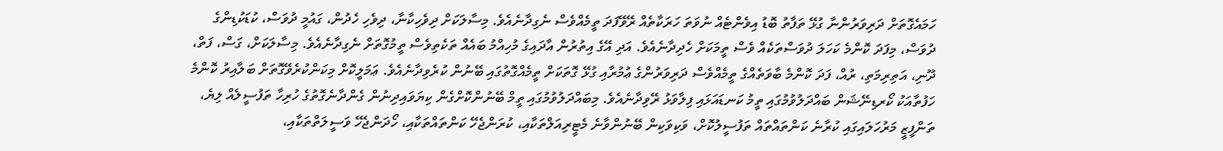ހަމައެގޮތަށް ދަރިވަރުންނާ ގުޅޭ ތަފާތު ބޮޑު އިވެންޓެއް ނުވަތަ ހަރަކާތެއް ރޭވޭފަދަ ތީމެއްވެސް ނެގިދާނެއެވެ. މިސާލަކަށް ދިވެހިކާނާ، ދިވެހި ހެދުން، ގައުމީ ދުވަސް، ކުޑަކުޑިންގެ ދުވަސް، މިފަދަ ކޮންމެ ކަހަލަ ދުވަސްތަކެއް ވެސް ތީމަކަށް ހެދިދާނެއެވެ. އަދި އޭގެ އިތުރުން އާދައިގެ މުހިއްމު ބައެއް ތަކެތިވެސް ތީމުގޮތަށް ނެގިދާނެއެވެ. މިސާލަކަށް، ގަސް، ފަތް، ދޫނި، އަތިރިމަތި، ރުއް، ފަދަ ކޮންމެ ބާވަތެއްގެ ތީމެއްވެސް ދަރިވަރުންގެ ޢުމުރާއި ގުޅޭ ގޮތަކަށް ތީމެއްގޮތުގައި ބޭނުން ކުރެވިދާނެއެވެ. ޢަމަލީކޮށް މިކަންކުރެވޭގޮތަށް ބަލާއިރު ކޮންމެ ހަފުތާއަކު ކޯރޑިނޭޝަން ބައްދަލުވުމުގައި ތީމު ކަނޑައަޅައި ފިލާވަޅު ރޭވިދާނެއެވެ. މިބައްދަލުވުމުގައި ތީމް ބޭނުންކޮށްގެން ކިޔަވައިދިނުން ގެންދާނެގޮތުގެ ހުރިހާ ތަފުސީލެއް ލިޔެ، ތަންފީޒީ މަރުހަލައިގައި ކުރާނެ ކަންތައްތައް ތަފުސީލުކޮށް، ވަކިވަކިން ބޭނުންވާނެ މެޓީރިއަލްތަކާއި، ކުރަންޖެހޭ ކަންތައްތަކާއި، ހޯދަންޖެހޭ ވަސީލަތްތަކާއި،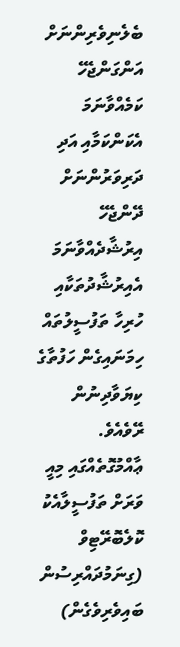ބެލެނިވެރިންނަށް އަންގަންޖެހޭ ކަމެއްވާނަމަ އެކަންކަމާއި އަދި ދަރިވަރުންނަށް ދޭންޖެހޭ އިރުޝާދެއްވާނަމަ އެއިރުޝާދުތަކާއި ހުރިހާ ތަފުސީލުތައް ހިމަނައިގެން ހަފުތާގެ ކިޔަވާދިނުން ރޭވެއެވެ. ޢާއްމުގޮތެއްގައި މިއީ ވަރަށް ތަފުސީލާއެކު ކޮލެބޮރޭޓިވް (ގިނަމުދައްރިސުން ބައިވެރިވެގެން)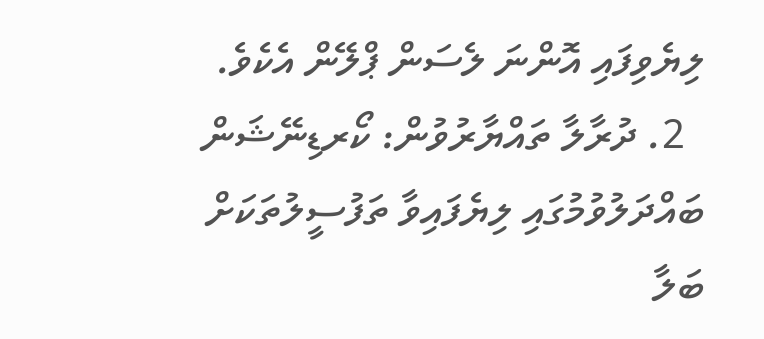ލިޔެވިފައި އޮންނަ ލެސަން ޕްލޭން އެކެވެ.
  2. ދުރާލާ ތައްޔާރުވުން: ކޯރޑިނޭޝަން ބައްދަލުވުމުގައި ލިޔެފައިވާ ތަފުސީލުތަކަށް ބަލާ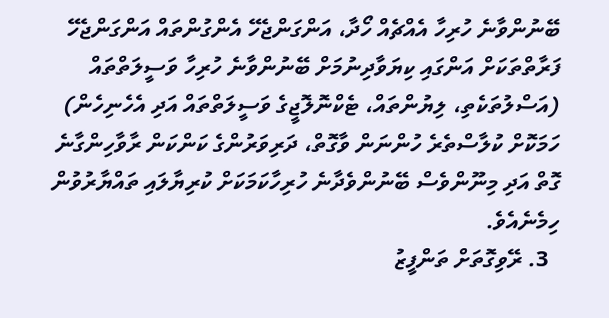ބޭނުންވާނެ ހުރިހާ އެއްޗެއް ހޯދާ، އަންގަންޖެހޭ އެންގުންތައް އަންގަންޖެހޭ ފަރާތްތަކަށް އަންގައި ކިޔަވާދިނުމަށް ބޭނުންވާނެ ހުރިހާ ވަސީލަތްތައް (އަސްލުތަކެތި، ލިޔުންތައް، ޓެކްނޮލޮޖީގެ ވަސީލަތްތައް އަދި އެހެނިހެން) ހަމަކޮށް ކުލާސްތެރެ ހުންނަން ވާގޮތް، ދަރިވަރުންގެ ކަންކަން ރާވާހިންގާނެ ގޮތް އަދި މިނޫންވެސް ބޭނުންވެދާނެ ހުރިހާކަމަކަށް ކުރިޔާލައި ތައްޔާރުވުން ހިމެނެއެވެ.
  3. ރޭވިގޮތަށް ތަންފީޒު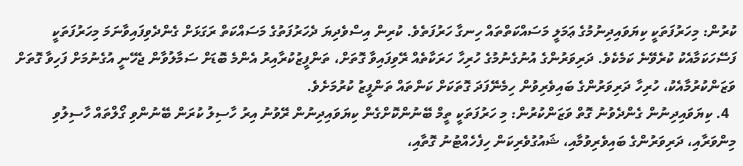ކުރުން: މިހަރުފަތަކީ ކިޔަވައިދިނުމުގެ ޢަމަލީ މަސައްކަތްތައް ހިނގާ ހަރުފަތެވެ. ކުރިން އިސްވެދިޔަ ދެހަރުފަތުގެ މަސައްކަތް ރަގަޅަށް ގެންދެވިފައިވާނަމަ މިހަރުފަތަކީ ފަސޭހަކަމާއެކު ކުރެވޭނެ ކަމެކެވެ. ދަރިވަރުންގެ އުނުގެނުމުގެ ހުރިހާ ހަރަކާތެއް ރޭވިފައިވާ ގޮތަށް، ތަންފީޒުކުރާއިރު އެންމެ ބޮޑަށް ސަމާލުވާން ޖެހޭނީ އުގެނުމަށް ފަހިވާ ގޮތަށް ވަޒަންކުރުމާއެކު، ހުރިހާ ދަރިވަރުންގެ ބައިވެރިވުން ހިމެނޭފަދަ ގޮތަކަށް ކަންތައް ތަންފީޒު ކުރުމަށެވެ.
  4. ކިޔަވައިދިނުން ގެންދެވުނު ގޮތް ވަޒަންކުރުން: މި ހަރުފަތަކީ ތީމް ބޭނުންކޮށްގެން ކިޔަވައިދިނުން ރޭވުނު އިރު ހާސިލު ކުރަން ބޭނުންވި ގޯލްތައް ހާސިލުވި މިންވަރާއި، ދަރިވަރުންގެ ބައިވެރިވުމާއި، ޝައުގުވެރިކަން ހިފެހެއްޓުނު ގޮތާއި،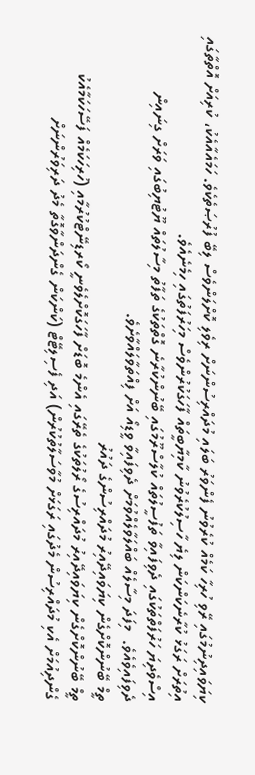ކިޔަވައިދިނުމުގައި ރޭވި ހުރިހާ ކަމެއް ކުރެވުނު ފެންވަރު ބަލައި މުދައްރިސުންނަށް ރިވެލި ކޮށްލަންވެސް ލިބޭ ފުރުޞަތެކެވެ. ހަމައެއާއެކު، ކުރިއަށް އޮތްތާގައި އިތުރަށް ރަގަޅު ކުރާނެކަންކަން ލިޔެ ހާސިލުކުރެވުނު ކާމިޔާބީތައް ފާހަގަކުރުންވެސް މިހަރުފަތުގައި ހިމެނެއެވެ.
އިސްވެދިޔަ ހަރުފަތްތަކުގައި ދެވިފައިވާ ތަފުސީލުތައް ކުލާސްރޫމުގައި ބޭނުންކުރާނެ ގޮތްތަކުގެ ތަފާތު މިސާލުތައް ޔޫޓުޔިބުގައި ވަރަށް ގިނައިން ދެވިފައިވެއެވެ.  މިފަދަ މިސާލެއް ބައްލަވާލެއްވުމަށް ދެވިފައިވާ ވީޑިއޯ އަށް ފިއްތަވާލައްވާށެވެ.
ތީމް ބޭނުންކޮށްގެން ކިޔަވައިދޭއިރު މުދައްރިސުންގެ ދައުރު
ތީމް ބޭނުންކޮށްގެން ކިޔަވައިދޭއިރު މުދައްރިސުގެ ރޯލުތަކުގެ ތެރޭގައި އެންމެ ބޮޑަށް ފާހަގަކޮށްލެވެނީ ކޯރޑިނޭޓްކުރުމާއި (ހުރިހަކަމެއް ފަސޭހަކަމާއެކު ގެންދިއުމަށް އެކި މުދައްރިސުން މެދުގައި ރަގަޅަށް މުވާސަލާތުކުރުން) އަދި ފެސިލިޓޭޓް (ކަންކަން ގެންދަންވާގޮތާ މެދު ދަރިވަރުންނަށް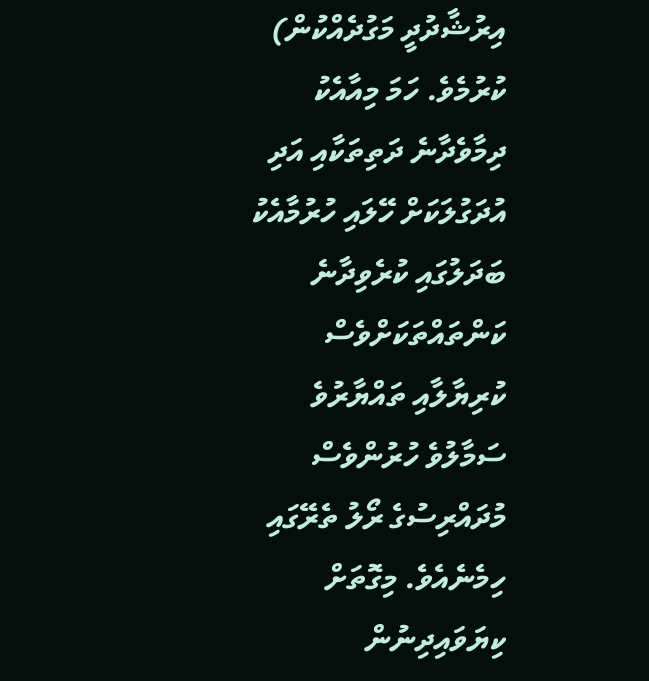އިރުޝާދުދީ މަގުދެއްކުން) ކުރުމެވެ. ހަމަ މިއާއެކު ދިމާވެދާނެ ދަތިތަކާއި އަދި އުދަގުލަކަށް ހޭލައި ހުރުމާއެކު ބަދަލުގައި ކުރެވިދާނެ ކަންތައްތަކަށްވެސް ކުރިޔާލާއި ތައްޔާރުވެ ސަމާލުވެ ހުރުންވެސް މުދައްރިސުގެ ރޯލު ތެރޭގައި ހިމެނެއެވެ. މިގޮތަށް ކިޔަވައިދިނުން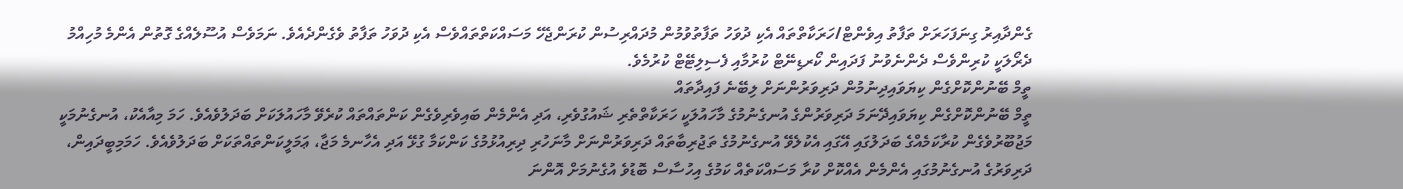ގެންދާއިރު ގިނަފަހަރަށް ތަފާތު އިވެންޓް/ހަރަކާތްތައް އެކި ދުވަހު ތަފާތުވުމުން މުދައްރިސުން ކުރަންޖެހޭ މަސައްކަތްތައްވެސް އެކި ދުވަހު ތަފާތު ވެގެންދެއެވެ. ނަމަވެސް އުސޫލެއްގެ ގޮތުން އެންމެ މުހިއްމު ދެރޯލަކީ ކުރިންވެސް ދެންނެވުނު ފަދައިން ކޯރޑިނޭޓް ކުރުމާއި ފެސިލިޓޭޓް ކުރުމެވެ.
ތީމް ބޭނުންކޮށްގެން ކިޔަވައިދިނުމުން ދަރިވަރުންނަށް ލިބޭނެ ފައިދާތައް
ތީމް ބޭނުންކޮށްގެން ކިޔަވައިދޭނަމަ ދަރިވަރުންގެ އުނގެނުމުގެ މާހައުލަކީ ހަރަކާތްތެރި ޝައުގުވެރި، އަދި އެންމެން ބައިވެރިވެގެން ކަންތައްތައް ކުރެވޭ މާހައުލަކަށް ބަދަލުވެއެވެ. ހަމަ މިއާއެކު، އުނގެނުމަކީ މަޖުބޫރުވެގެން ކުރާކަމެއްގެ ބަދަލުގައި އޭގައި އެކުލެވޭ އުނގެނުމުގެ ތަޖުރިބާތައް ދަރިވަރުންނަށް މާނަހުރި ދިރިއުޅުމުގެ ކަންކަމާ ގުޅޭ އަދި އެހާނމެ މަޖާ، ޢަމަލީކަންތައްތަކަށް ބަދަލުވެއެވެ. ހަމަމިބީދައިން، ދަރިވަރުގެ އުނގެނުމުގައި އެންމެން އެއްކޮށް ކުރާ މަސައްކަތެއް ކަމުގެ އިހުސާސް ބޮޑުވެ އުގެނުމަށް އޮންނަ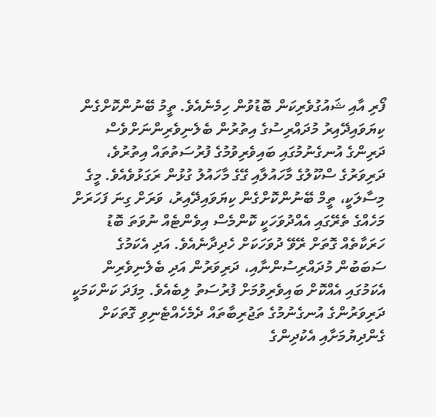ފޯރި އާއި ޝައުގުވެރިކަން ބޮޑުވުން ހިމެނެއެވެ. ތީމު ބޭނުންކޮށްގެން ކިޔަވައިދޭއިރު މުދައްރިސުގެ އިތުރުން ބެލެނިވެރިންނަށްވެސް ދަރިންގެ އުނގެނުމުގައި ބައިވެރިވުމުގެ ފުރުސަތުތައް އިތުރުވެ، ދަރިވަރުގެ ސްކޫލުގެ މާހައުލާއި ގޭގެ މާހައުލު ގުޅުން ރަގަޅުވެއެވެ. މީގެ މިސާލަކީ، ތީމް ބޭނުންކޮށްގެން ކިޔަވައިދޭއިރު، ވަރަށް ގިނަ ފަހަރަށް މަހެއްގެ ތެރޭގައި އެއްދުވަހަކީ ކޮންމެސް އިވެންޓެއް ނުވަތަ ބޮޑު ހަރަކާތެއް ގޮތަށް ރޭވޭ ދުވަހަކަށް ހެދިދާނެއެވެ. އަދި އެކަމުގެ ސަބަބުން މުދައްރިސުންނާއި، ދަރިވަރުން އަދި ބެލެނިވެރިން އެކަމުގައި އެއްކޮށް ބައިވެރިވުމަށް ފުރުސަތު ލިބެއެވެ. މިފަދަ ކަންކަމަކީ ދަރިވަރުންގެ އުނގެނުމުގެ ތަޖުރިބާތައް ދެމެހެއްޓެނިވި ގޮތަކަށް ގެންދިޔުމަށާއި އެކުދިންގެ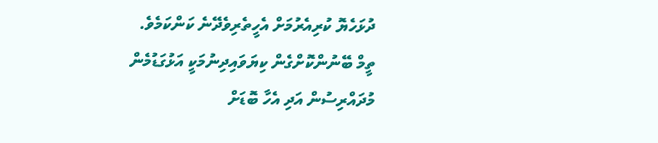ދުޅަހެޔޮ ކުރިއެރުމަށް އެހީތެރިވެދޭނެ ކަންކަމެވެ.
ތީމް ބޭނުންކޮށްގެން ކިޔަވައިދިނުމަކީ އަޅުގަޑުމެން މުދައްރިސުން އަދި އެހާ ބޮޑަށް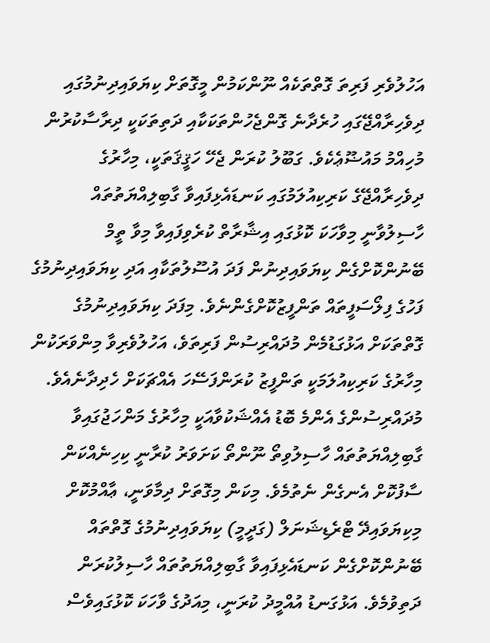އަހުލުވެރި ފަރިތަ ގޮތްތަކެއް ނޫންކަމުން މީގޮތަށް ކިޔަވައިދިނުމުގައި ދިވެހިރާއްޖޭގައި ހުރެދާނެ ގޮންޖެހުންތަކަކާއި ދަތިތަކަކީ ދިރާސާކުރުން މުހިއްމު މައުޟޫޢެކެވެ. ގަބޫލު ކުރަން ޖެހޭ ހަޤީޤަތަކީ، މިހާރުގެ ދިވެހިރާއްޖޭގެ ކަރިކިއުލަމުގައި ކަނޑައެޅިފައިވާ ގާބިލިއްޔަތުތައް ހާސިލުވާނީ މިވާހަކަ ކޮޅުގައި އިޝާރާތް ކުރެވިފައިވާ މިވާ ތީމް ބޭނުންކޮށްގެން ކިޔަވައިދިނުން ފަދަ އުސޫލުތަކާއި އަދި ކިޔަވައިދިނުމުގެ ފަހުގެ ފިލޯސަފީތައް ތަންފީޒުކޮށްގެންނެވެ. މިފަދަ ކިޔަވައިދިނުމުގެ ގޮތްތަކަށް އަޅުގަޑުމެން މުދައްރިސުން ފަރިތަވެ، އަހުލުވެރިވާ މިންވަރަކުން މިހާރުގެ ކަރިކިއުލަމަކީ ތަންފީޒު ކުރަންފަސޭހަ އެއްޗަކަށް ހެދިދާނެއެވެ. މުދައްރިސުންގެ އެންމެ ބޮޑު އެއްޝަކުވާއަކީ މިހާރުގެ މަންހަޖުގައިވާ ގާބިލިއްޔަތުތައް ހާސިލުވިތޯ ނޫންތޯ ކަށަވަރު ކުރާނީ ކިހިނެއްކަން ސާފުކޮށް އެނގެން ނެތުމެވެ. މިކަން މިގޮތަށް ދިމާވަނީ، ޢާއްމުކޮށް މިކިޔަވައިދޭ ޓްރެޑިޝަނަލް (ގަދީމީ) ކިޔަވައިދިނުމުގެ ގޮތްތައް ބޭނުންކޮށްގެން ކަނޑައެޅިފައިވާ ގާބިލިއްޔަތުތައް ހާސިލުކުރަން ދަތިވުމެވެ. އަޅުގަނޑު އުއްމީދު ކުރަނީ، މިއަދުގެ ވާހަކަ ކޮޅުގައިވެސް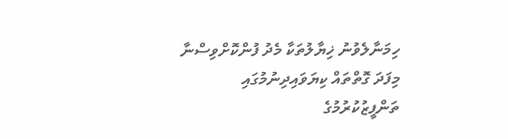ހިމަނާލެވުނު ޚިޔާލުތަކާ މެދު ފުންކޮށްވިސްނާ މިފަދަ ގޮތްތައް ކިޔަވައިދިނުމުގައި ތަންފީޒުކުރުމުގެ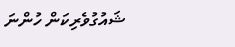ޝައުގުވެރިކަން ހުންނަ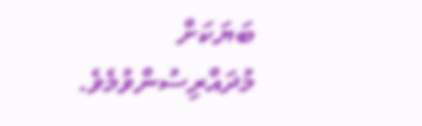ބަޔަކަށް މުދައްރިސުންވުމެވެ.